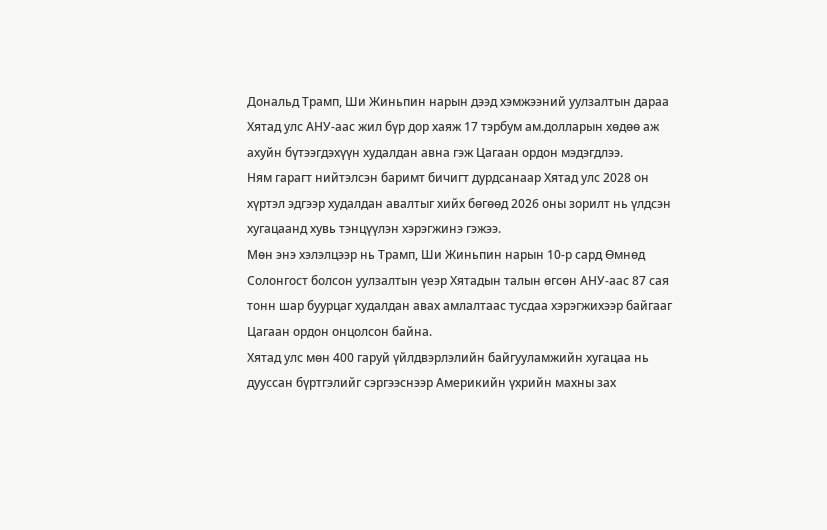Дональд Трамп, Ши Жиньпин нарын дээд хэмжээний уулзалтын дараа Хятад улс АНУ-аас жил бүр дор хаяж 17 тэрбум ам.долларын хөдөө аж ахуйн бүтээгдэхүүн худалдан авна гэж Цагаан ордон мэдэгдлээ.
Ням гарагт нийтэлсэн баримт бичигт дурдсанаар Хятад улс 2028 он хүртэл эдгээр худалдан авалтыг хийх бөгөөд 2026 оны зорилт нь үлдсэн хугацаанд хувь тэнцүүлэн хэрэгжинэ гэжээ.
Мөн энэ хэлэлцээр нь Трамп, Ши Жиньпин нарын 10-р сард Өмнөд Солонгост болсон уулзалтын үеэр Хятадын талын өгсөн АНУ-аас 87 сая тонн шар буурцаг худалдан авах амлалтаас тусдаа хэрэгжихээр байгааг Цагаан ордон онцолсон байна.
Хятад улс мөн 400 гаруй үйлдвэрлэлийн байгууламжийн хугацаа нь дууссан бүртгэлийг сэргээснээр Америкийн үхрийн махны зах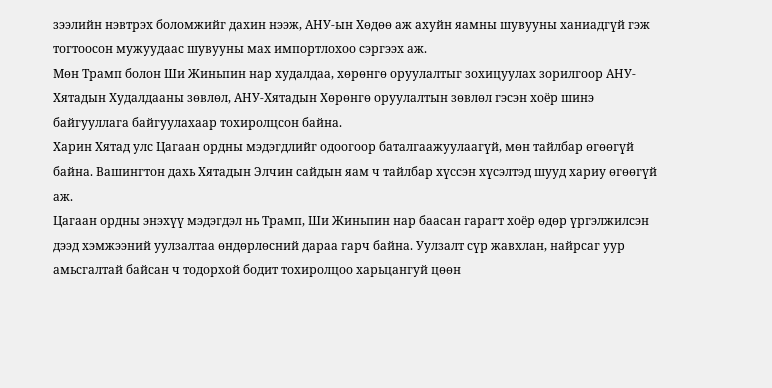зээлийн нэвтрэх боломжийг дахин нээж, АНУ-ын Хөдөө аж ахуйн яамны шувууны ханиадгүй гэж тогтоосон мужуудаас шувууны мах импортлохоо сэргээх аж.
Мөн Трамп болон Ши Жиньпин нар худалдаа, хөрөнгө оруулалтыг зохицуулах зорилгоор АНУ-Хятадын Худалдааны зөвлөл, АНУ-Хятадын Хөрөнгө оруулалтын зөвлөл гэсэн хоёр шинэ байгууллага байгуулахаар тохиролцсон байна.
Харин Хятад улс Цагаан ордны мэдэгдлийг одоогоор баталгаажуулаагүй, мөн тайлбар өгөөгүй байна. Вашингтон дахь Хятадын Элчин сайдын яам ч тайлбар хүссэн хүсэлтэд шууд хариу өгөөгүй аж.
Цагаан ордны энэхүү мэдэгдэл нь Трамп, Ши Жиньпин нар баасан гарагт хоёр өдөр үргэлжилсэн дээд хэмжээний уулзалтаа өндөрлөсний дараа гарч байна. Уулзалт сүр жавхлан, найрсаг уур амьсгалтай байсан ч тодорхой бодит тохиролцоо харьцангуй цөөн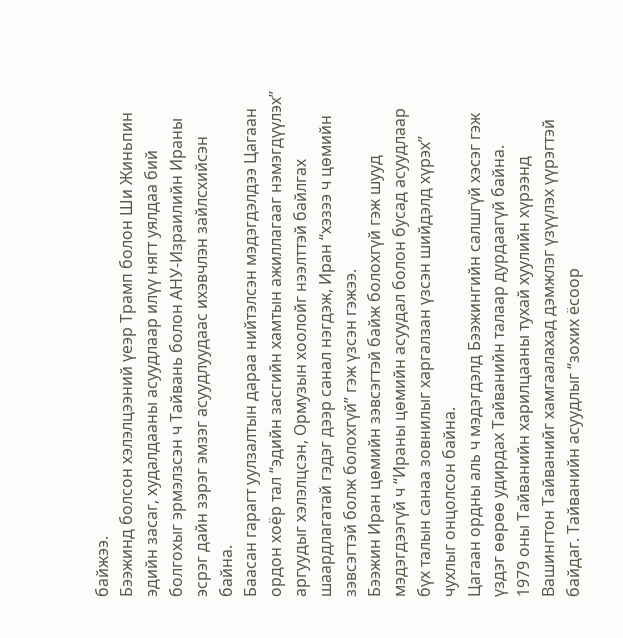байжээ.
Бээжинд болсон хэлэлцээний үеэр Трамп болон Ши Жиньпин эдийн засаг, худалдааны асуудлаар илүү нягт уялдаа бий болгохыг эрмэлзсэн ч Тайвань болон АНУ-Израилийн Ираны эсрэг дайн зэрэг эмзэг асуудлуудаас ихэвчлэн зайлсхийсэн байна.
Баасан гарагт уулзалтын дараа нийтэлсэн мэдэгдэлдээ Цагаан ордон хоёр тал “эдийн засгийн хамтын ажиллагааг нэмэгдүүлэх” аргуудыг хэлэлцсэн, Ормузын хоолойг нээлттэй байлгах шаардлагатай гэдэг дээр санал нэгдэж, Иран “хэзээ ч цөмийн зэвсэгтэй болж болохгүй” гэж үзсэн гэжээ.
Бээжин Иран цөмийн зэвсэгтэй байж болохгүй гэж шууд мэдэгдээгүй ч “Ираны цөмийн асуудал болон бусад асуудлаар бүх талын санаа зовнилыг харгалзан үзсэн шийдэлд хүрэх” чухлыг онцолсон байна.
Цагаан ордны аль ч мэдэгдэлд Бээжингийн салшгүй хэсэг гэж үздэг өөрөө удирдах Тайванийн талаар дурдаагүй байна.
1979 оны Тайванийн харилцааны тухай хуулийн хүрээнд Вашингтон Тайванийг хамгаалахад дэмжлэг үзүүлэх үүрэгтэй байдаг. Тайванийн асуудлыг “зохих ёсоор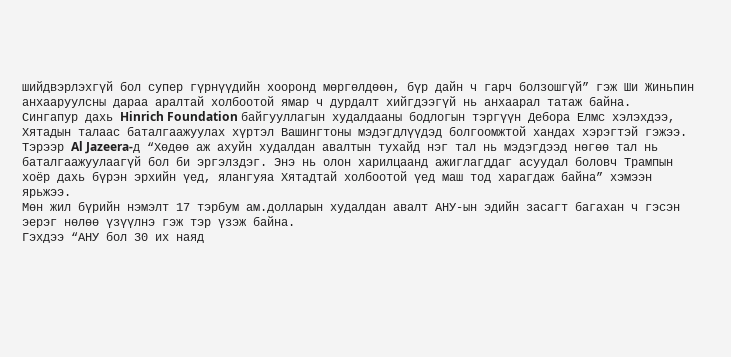шийдвэрлэхгүй бол супер гүрнүүдийн хооронд мөргөлдөөн, бүр дайн ч гарч болзошгүй” гэж Ши Жиньпин анхааруулсны дараа аралтай холбоотой ямар ч дурдалт хийгдээгүй нь анхаарал татаж байна.
Сингапур дахь Hinrich Foundation байгууллагын худалдааны бодлогын тэргүүн Дебора Елмс хэлэхдээ, Хятадын талаас баталгаажуулах хүртэл Вашингтоны мэдэгдлүүдэд болгоомжтой хандах хэрэгтэй гэжээ.
Тэрээр Al Jazeera-д “Хөдөө аж ахуйн худалдан авалтын тухайд нэг тал нь мэдэгдээд нөгөө тал нь баталгаажуулаагүй бол би эргэлздэг. Энэ нь олон харилцаанд ажиглагддаг асуудал боловч Трампын хоёр дахь бүрэн эрхийн үед, ялангуяа Хятадтай холбоотой үед маш тод харагдаж байна” хэмээн ярьжээ.
Мөн жил бүрийн нэмэлт 17 тэрбум ам.долларын худалдан авалт АНУ-ын эдийн засагт багахан ч гэсэн эерэг нөлөө үзүүлнэ гэж тэр үзэж байна.
Гэхдээ “АНУ бол 30 их наяд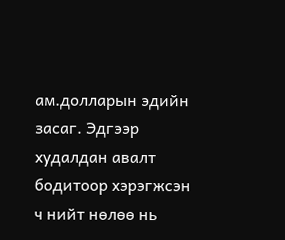ам.долларын эдийн засаг. Эдгээр худалдан авалт бодитоор хэрэгжсэн ч нийт нөлөө нь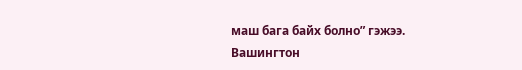маш бага байх болно” гэжээ.
Вашингтон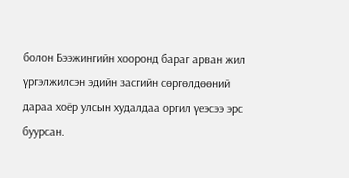болон Бээжингийн хооронд бараг арван жил үргэлжилсэн эдийн засгийн сөргөлдөөний дараа хоёр улсын худалдаа оргил үеэсээ эрс буурсан.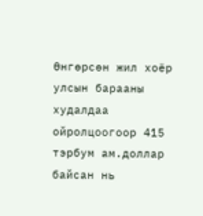Өнгөрсөн жил хоёр улсын барааны худалдаа ойролцоогоор 415 тэрбум ам.доллар байсан нь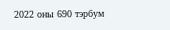2022 оны 690 тэрбум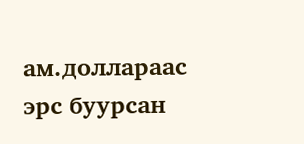ам.доллараас эрс буурсан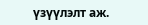үзүүлэлт аж.